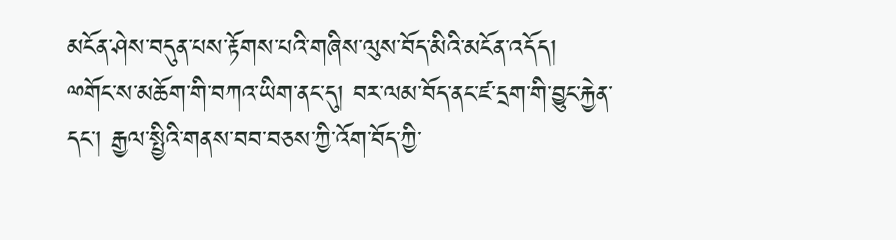མངོན་ཤེས་བདུན་པས་རྟོགས་པའི་གཞིས་ལུས་བོད་མིའི་མངོན་འདོད།
ྋགོང་ས་མཆོག་གི་བཀའ་ཡིག་ནང་དུ། བར་ལམ་བོད་ནང་ཛ་དྲག་གི་བྱུང་རྐྱེན་དང་། རྒྱལ་སྤྱིའི་གནས་བབ་བཅས་ཀྱི་འོག་བོད་ཀྱི་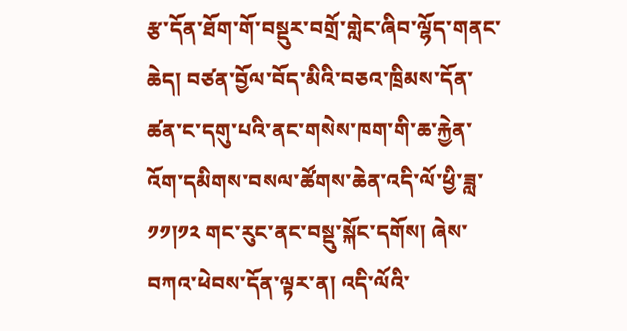རྩ་དོན་ཐོག་གོ་བསྡུར་བགྲོ་གླེང་ཞིབ་ལྷོད་གནང་ཆེད། བཙན་བྱོལ་བོད་མིའི་བཅའ་ཁྲིམས་དོན་ཚན་ང་དགུ་པའི་ནང་གསེས་ཁག་གི་ཆ་རྐྱེན་འོག་དམིགས་བསལ་ཚོགས་ཆེན་འདི་ལོ་ཕྱི་ཟླ་ ༡༡།༡༢ གང་རུང་ནང་བསྡུ་སྐོང་དགོས། ཞེས་བཀའ་ཕེབས་དོན་ལྟར་ན། འདི་ལོའི་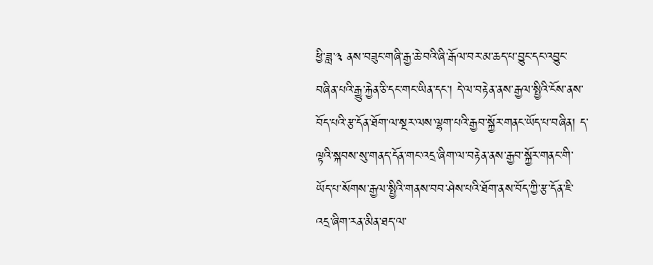ཕྱི་ཟླ་༣ ནས་བཟུང་གཞི་རྒྱ་ཆེ་བའི་ཞི་རྒོལ་བར་མ་ཆད་པ་བྱུང་དང་འབྱུང་བཞིན་པའི་རྒྱུ་རྐྱེན་ཅི་དང་གང་ཡིན་དང་། དེ་ལ་བརྟེན་ནས་རྒྱལ་སྤྱིའི་ངོས་ནས་བོད་པའི་རྩ་དོན་ཐོག་ལ་སྔར་ལས་ལྷག་པའི་རྒྱབ་སྐྱོར་གནང་ཡོད་པ་བཞིན། ད་ལྟའི་སྐབས་སུ་གནད་དོན་གང་འདྲ་ཞིག་ལ་བརྟེན་ནས་རྒྱབ་སྐྱོར་གནང་གི་ཡོད་པ་སོགས་རྒྱལ་སྤྱིའི་གནས་བབ་ཤེས་པའི་ཐོག་ནས་བོད་ཀྱི་རྩ་དོན་ཇི་འདྲ་ཞིག་རན་མིན་ཐད་ལ་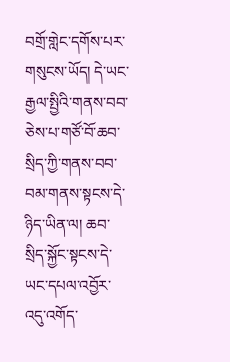བགྲོ་གླེང་དགོས་པར་གསུངས་ཡོད། དེ་ཡང་རྒྱལ་སྤྱིའི་གནས་བབ་ཅེས་པ་གཙོ་བོ་ཆབ་སྲིད་ཀྱི་གནས་བབ་བམ་གནས་སྟངས་དེ་ཉིད་ཡིན་ལ། ཆབ་སྲིད་སྐྱོང་སྟངས་དེ་ཡང་དཔལ་འབྱོར་འདུ་འགོད་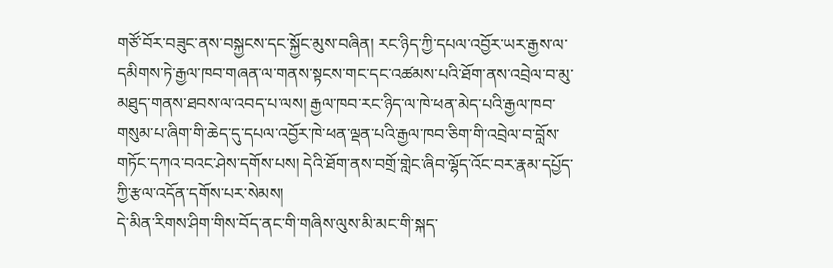གཙོ་བོར་བཟུང་ནས་བསྐྱངས་དང་སྐྱོང་མུས་བཞིན། རང་ཉིད་ཀྱི་དཔལ་འབྱོར་ཡར་རྒྱས་ལ་དམིགས་ཏེ་རྒྱལ་ཁབ་གཞན་ལ་གནས་སྟངས་གང་དང་འཚམས་པའི་ཐོག་ནས་འབྲེལ་བ་མུ་མཐུད་གནས་ཐབས་ལ་འབད་པ་ལས། རྒྱལ་ཁབ་རང་ཉིད་ལ་ཁེ་ཕན་མེད་པའི་རྒྱལ་ཁབ་གསུམ་པ་ཞིག་གི་ཆེད་དུ་དཔལ་འབྱོར་ཁེ་ཕན་ལྡན་པའི་རྒྱལ་ཁབ་ཅིག་གི་འབྲེལ་བ་བློས་གཏོང་དཀའ་བའང་ཤེས་དགོས་པས། དེའི་ཐོག་ནས་བགྲོ་གླེང་ཞིབ་ལྷོད་འོང་བར་རྣམ་དཔྱོད་ཀྱི་རྩལ་འདོན་དགོས་པར་སེམས།
དེ་མིན་རིགས་ཤིག་གིས་བོད་ནང་གི་གཞིས་ལུས་མི་མང་གི་སྐད་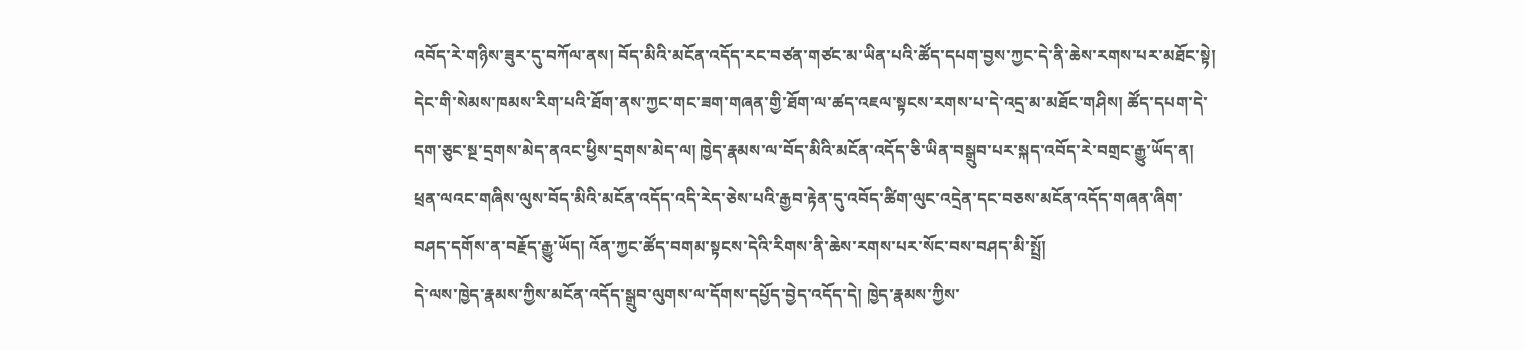འབོད་རེ་གཉིས་ཟུར་དུ་བཀོལ་ནས། བོད་མིའི་མངོན་འདོད་རང་བཙན་གཙང་མ་ཡིན་པའི་ཚོད་དཔག་བྱས་ཀྱང་དེ་ནི་ཆེས་རགས་པར་མཐོང་སྟེ། དེང་གི་སེམས་ཁམས་རིག་པའི་ཐོག་ནས་ཀྱང་གང་ཟག་གཞན་གྱི་ཐོག་ལ་ཚད་འཇལ་སྟངས་རགས་པ་དེ་འདྲ་མ་མཐོང་གཤིས། ཚོད་དཔག་དེ་དག་ཅུང་སྔ་དྲགས་མེད་ནའང་ཕྱིས་དྲགས་མེད་ལ། ཁྱེད་རྣམས་ལ་བོད་མིའི་མངོན་འདོད་ཅི་ཡིན་བསྒྲུབ་པར་སྐད་འབོད་རེ་བགྲང་རྒྱུ་ཡོད་ན། ཕྲན་ལའང་གཞིས་ལུས་བོད་མིའི་མངོན་འདོད་འདི་རེད་ཅེས་པའི་རྒྱབ་རྟེན་དུ་འབོད་ཚིག་ལུང་འདྲེན་དང་བཅས་མངོན་འདོད་གཞན་ཞིག་བཤད་དགོས་ན་བརྗོད་རྒྱུ་ཡོད། འོན་ཀྱང་ཚོད་བགམ་སྟངས་དེའི་རིགས་ནི་ཆེས་རགས་པར་སོང་བས་བཤད་མི་སྤྲོ།
དེ་ལས་ཁྱེད་རྣམས་ཀྱིས་མངོན་འདོད་སྒྲུབ་ལུགས་ལ་དོགས་དཔྱོད་བྱེད་འདོད་དེ། ཁྱེད་རྣམས་ཀྱིས་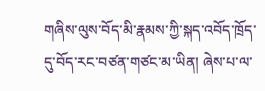གཞིས་ལུས་བོད་མི་རྣམས་ཀྱི་སྐད་འབོད་ཁྲོད་དུ་བོད་རང་བཙན་གཙང་མ་ཡིན། ཞེས་པ་ལ་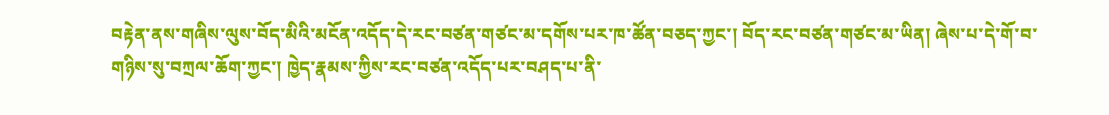བརྟེན་ནས་གཞིས་ལུས་བོད་མིའི་མངོན་འདོད་དེ་རང་བཙན་གཙང་མ་དགོས་པར་ཁ་ཚོན་བཅད་ཀྱང་། བོད་རང་བཙན་གཙང་མ་ཡིན། ཞེས་པ་དེ་གོ་བ་གཉིས་སུ་བཀྲལ་ཆོག་ཀྱང་། ཁྱེད་རྣམས་ཀྱིས་རང་བཙན་འདོད་པར་བཤད་པ་ནི་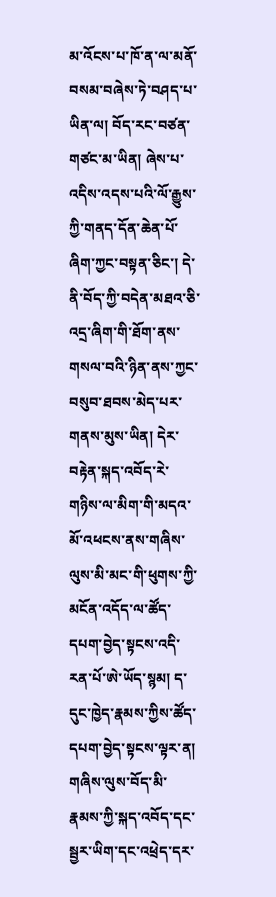མ་འོངས་པ་ཁོ་ན་ལ་མནོ་བསམ་བཞེས་ཏེ་བཤད་པ་ཡིན་ལ། བོད་རང་བཙན་གཙང་མ་ཡིན། ཞེས་པ་འདིས་འདས་པའི་ལོ་རྒྱུས་ཀྱི་གནད་དོན་ཆེན་པོ་ཞིག་ཀྱང་བསྟན་ཅིང་། དེ་ནི་བོད་ཀྱི་བདེན་མཐའ་ཅི་འདྲ་ཞིག་གི་ཐོག་ནས་གསལ་བའི་ཉིན་ནས་ཀྱང་བསུབ་ཐབས་མེད་པར་གནས་མུས་ཡིན། དེར་བརྟེན་སྐད་འབོད་རེ་གཉིས་ལ་མིག་གི་མདའ་མོ་འཕངས་ནས་གཞིས་ལུས་མི་མང་གི་ཕུགས་ཀྱི་མངོན་འདོད་ལ་ཚོད་དཔག་བྱེད་སྟངས་འདི་རན་པོ་ཨེ་ཡོད་སྙམ། ད་དུང་ཁྱེད་རྣམས་ཀྱིས་ཚོད་དཔག་བྱེད་སྟངས་ལྟར་ན། གཞིས་ལུས་བོད་མི་རྣམས་ཀྱི་སྐད་འབོད་དང་སྦྱར་ཡིག་དང་འཕྲེད་དར་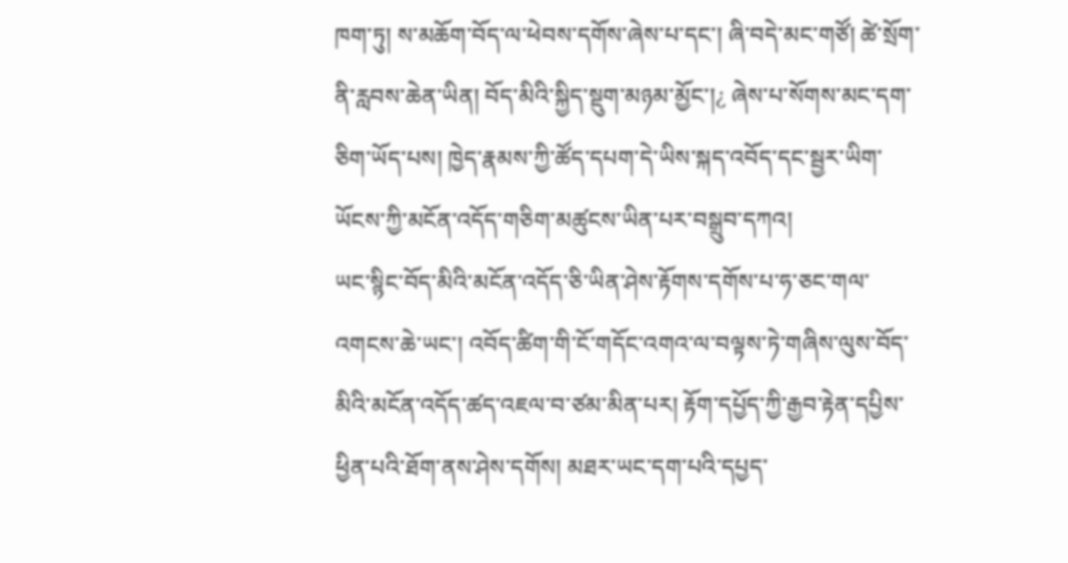ཁག་ཏུ། ས་མཆོག་བོད་ལ་ཕེབས་དགོས་ཞེས་པ་དང་། ཞི་བདེ་མང་གཙོ། ཚེ་སྲོག་ནི་རླབས་ཆེན་ཡིན། བོད་མིའི་སྐྱིད་སྡུག་མཉམ་མྱོང་།¿ ཞེས་པ་སོགས་མང་དག་ཅིག་ཡོད་པས། ཁྱེད་རྣམས་ཀྱི་ཚོད་དཔག་དེ་ཡིས་སྐད་འབོད་དང་སྦྱར་ཡིག་ཡོངས་ཀྱི་མངོན་འདོད་གཅིག་མཚུངས་ཡིན་པར་བསྒྲུབ་དཀའ།
ཡང་སྙིང་བོད་མིའི་མངོན་འདོད་ཅི་ཡིན་ཤེས་རྟོགས་དགོས་པ་ཧ་ཅང་གལ་འགངས་ཆེ་ཡང་། འབོད་ཚིག་གི་ངོ་གདོང་འགའ་ལ་བལྟས་ཏེ་གཞིས་ལུས་བོད་མིའི་མངོན་འདོད་ཚད་འཇལ་བ་ཙམ་མིན་པར། རྟོག་དཔྱོད་ཀྱི་རྒྱབ་རྟེན་དཔྱིས་ཕྱིན་པའི་ཐོག་ནས་ཤེས་དགོས། མཐར་ཡང་དག་པའི་དཔྱད་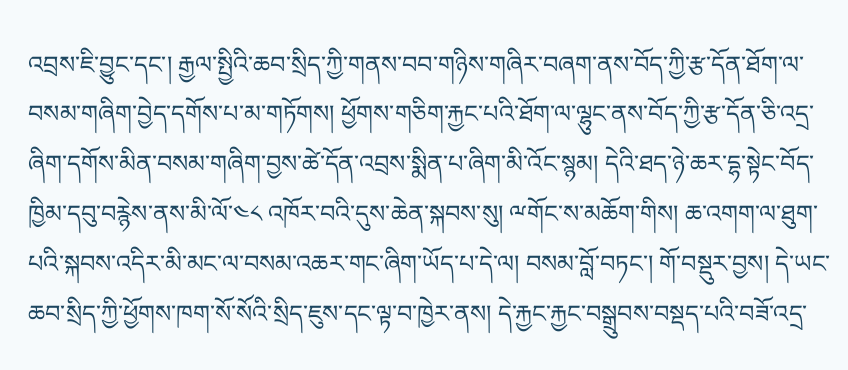འབྲས་ཇི་བྱུང་དང་། རྒྱལ་སྤྱིའི་ཆབ་སྲིད་ཀྱི་གནས་བབ་གཉིས་གཞིར་བཞག་ནས་བོད་ཀྱི་རྩ་དོན་ཐོག་ལ་བསམ་གཞིག་བྱེད་དགོས་པ་མ་གཏོགས། ཕྱོགས་གཅིག་རྐྱང་པའི་ཐོག་ལ་ལྷུང་ནས་བོད་ཀྱི་རྩ་དོན་ཅི་འདྲ་ཞིག་དགོས་མིན་བསམ་གཞིག་བྱས་ཚེ་དོན་འབྲས་སྨིན་པ་ཞིག་མི་འོང་སྙམ། དེའི་ཐད་ཉེ་ཆར་དྷ་སྟེང་བོད་ཁྱིམ་དབུ་བརྙེས་ནས་མི་ལོ་༤༨ འཁོར་བའི་དུས་ཆེན་སྐབས་སུ། ྋགོང་ས་མཆོག་གིས། ཆ་འགག་ལ་ཐུག་པའི་སྐབས་འདིར་མི་མང་ལ་བསམ་འཆར་གང་ཞིག་ཡོད་པ་དེ་ལ། བསམ་བློ་བཏང་། གོ་བསྡུར་བྱས། དེ་ཡང་ཆབ་སྲིད་ཀྱི་ཕྱོགས་ཁག་སོ་སོའི་སྲིད་ཇུས་དང་ལྟ་བ་ཁྱེར་ནས། དེ་རྐྱང་རྐྱང་བསྒྲུབས་བསྡད་པའི་བཟོ་འདྲ་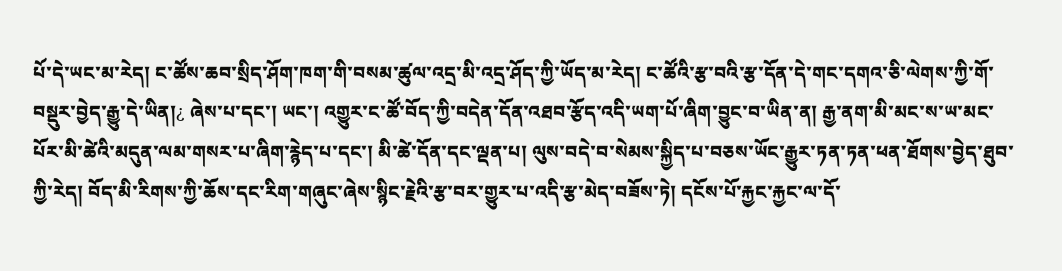པོ་དེ་ཡང་མ་རེད། ང་ཚོས་ཆབ་སྲིད་ཤོག་ཁག་གི་བསམ་ཚུལ་འདྲ་མི་འདྲ་ཤོད་ཀྱི་ཡོད་མ་རེད། ང་ཚོའི་རྩ་བའི་རྩ་དོན་དེ་གང་དགའ་ཅི་ལེགས་ཀྱི་གོ་བསྡུར་བྱེད་རྒྱུ་དེ་ཡིན།¿ ཞེས་པ་དང་། ཡང་། འགྱུར་ང་ཚོ་བོད་ཀྱི་བདེན་དོན་འཐབ་རྩོད་འདི་ཡག་པོ་ཞིག་བྱུང་བ་ཡིན་ན། རྒྱ་ནག་མི་མང་ས་ཡ་མང་པོར་མི་ཚེའི་མདུན་ལམ་གསར་པ་ཞིག་རྙེད་པ་དང་། མི་ཚེ་དོན་དང་ལྡན་པ། ལུས་བདེ་བ་སེམས་སྐྱིད་པ་བཅས་ཡོང་རྒྱུར་ཏན་ཏན་ཕན་ཐོགས་བྱེད་ཐུབ་ཀྱི་རེད། བོད་མི་རིགས་ཀྱི་ཆོས་དང་རིག་གཞུང་ཞེས་སྙིང་རྗེའི་རྩ་བར་གྱུར་པ་འདི་རྩ་མེད་བཟོས་ཏེ། དངོས་པོ་རྐྱང་རྐྱང་ལ་དོ་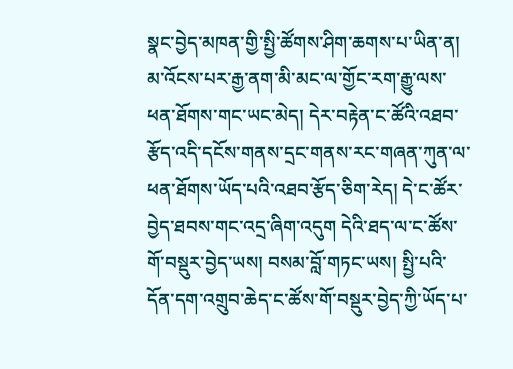སྣང་བྱེད་མཁན་གྱི་སྤྱི་ཚོགས་ཤིག་ཆགས་པ་ཡིན་ན། མ་འོངས་པར་རྒྱ་ནག་མི་མང་ལ་གྱོང་རག་རྒྱུ་ལས་ཕན་ཐོགས་གང་ཡང་མེད། དེར་བརྟེན་ང་ཚོའི་འཐབ་རྩོད་འདི་དངོས་གནས་དྲང་གནས་རང་གཞན་ཀུན་ལ་ཕན་ཐོགས་ཡོད་པའི་འཐབ་རྩོད་ཅིག་རེད། དེ་ང་ཚོར་བྱེད་ཐབས་གང་འདྲ་ཞིག་འདུག དེའི་ཐད་ལ་ང་ཚོས་གོ་བསྡུར་བྱེད་ཡས། བསམ་བློ་གཏང་ཡས། སྤྱི་པའི་དོན་དག་འགྲུབ་ཆེད་ང་ཚོས་གོ་བསྡུར་བྱེད་ཀྱི་ཡོད་པ་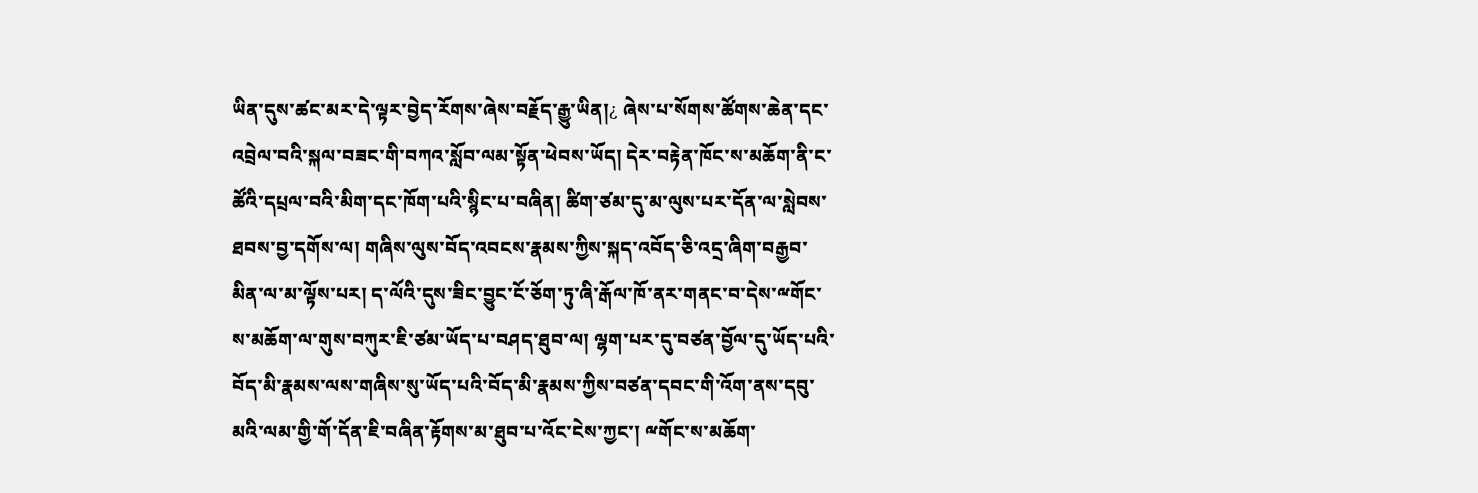ཡིན་དུས་ཚང་མར་དེ་ལྟར་བྱེད་རོགས་ཞེས་བརྗོད་རྒྱུ་ཡིན།¿ ཞེས་པ་སོགས་ཚོགས་ཆེན་དང་འབྲེལ་བའི་སྐལ་བཟང་གི་བཀའ་སློབ་ལམ་སྟོན་ཕེབས་ཡོད། དེར་བརྟེན་ཁོང་ས་མཆོག་ནི་ང་ཚོའི་དཔྲལ་བའི་མིག་དང་ཁོག་པའི་སྙིང་པ་བཞིན། ཚིག་ཙམ་དུ་མ་ལུས་པར་དོན་ལ་སླེབས་ཐབས་བྱ་དགོས་ལ། གཞིས་ལུས་བོད་འབངས་རྣམས་ཀྱིས་སྐད་འབོད་ཅི་འདྲ་ཞིག་བརྒྱབ་མིན་ལ་མ་ལྟོས་པར། ད་ལོའི་དུས་ཟིང་བྱུང་ངོ་ཅོག་ཏུ་ཞི་རྒོལ་ཁོ་ནར་གནང་བ་དེས་ྋགོང་ས་མཆོག་ལ་གུས་བཀུར་ཇི་ཙམ་ཡོད་པ་བཤད་ཐུབ་ལ། ལྷག་པར་དུ་བཙན་བྱོལ་དུ་ཡོད་པའི་བོད་མི་རྣམས་ལས་གཞིས་སུ་ཡོད་པའི་བོད་མི་རྣམས་ཀྱིས་བཙན་དབང་གི་འོག་ནས་དབུ་མའི་ལམ་གྱི་གོ་དོན་ཇི་བཞིན་རྟོགས་མ་ཐུབ་པ་འོང་ངེས་ཀྱང་། ྋགོང་ས་མཆོག་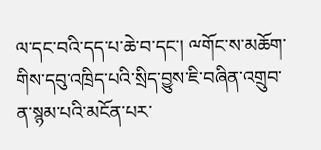ལ་དང་བའི་དད་པ་ཆེ་བ་དང་། ྋགོང་ས་མཆོག་གིས་དབུ་འཁྲིད་པའི་སྲིད་བྱུས་ཇི་བཞིན་འགྲུབ་ན་སྙམ་པའི་མངོན་པར་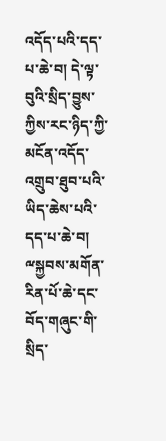འདོད་པའི་དད་པ་ཆེ་བ། དེ་ལྟ་བུའི་སྲིད་བྱུས་ཀྱིས་རང་ཉིད་ཀྱི་མངོན་འདོད་འགྲུབ་ཐུབ་པའི་ཡིད་ཆེས་པའི་དད་པ་ཆེ་བ། ྋསྐྱབས་མགོན་རིན་པོ་ཆེ་དང་བོད་གཞུང་གི་སྲིད་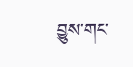བྱུས་གང་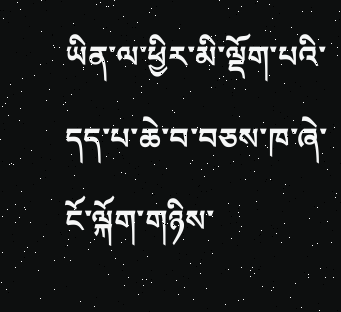ཡིན་ལ་ཕྱིར་མི་ལྡོག་པའི་དད་པ་ཆེ་བ་བཅས་ཁ་ཞེ་ངོ་ལྐོག་གཉིས་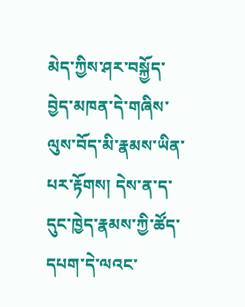མེད་ཀྱིས་ཤར་བསྐྱོད་བྱེད་མཁན་དེ་གཞིས་ལུས་བོད་མི་རྣམས་ཡིན་པར་རྟོགས། དེས་ན་ད་དུང་ཁྱེད་རྣམས་ཀྱི་ཚོད་དཔག་དེ་ལའང་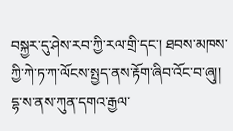བསྐྱར་དུ་ཤེས་རབ་ཀྱི་རལ་གྲི་དང་། ཐབས་མཁས་ཀྱི་ཀེ་ཏ་ཀ་ལོངས་སྤྱད་ནས་རྟོག་ཞིབ་འོང་བ་ཞུ།། དྷ་ས་ནས་ཀུན་དགའ་རྒྱལ་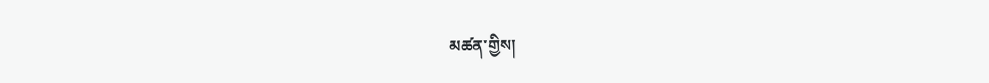མཚན་གྱིས།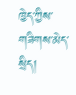ཁྱེད་ཀྱིས་གཟིགས་མེད་སྲིད།